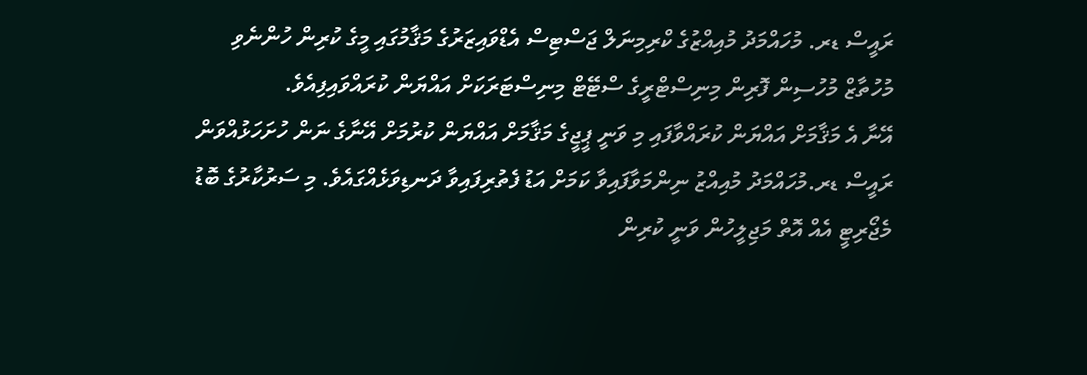ރައީސް ޑރ. މުހައްމަދު މުއިއްޒުގެ ކްރިމިނަލް ޖަސްޓިސް އެޑްވައިޒަރުގެ މަޤާމުގައި މީގެ ކުރިން ހުންނެވި މުހުތާޒް މުހުސިން ފޮރިން މިނިސްޓްރީގެ ސްޓޭޓް މިނިސްޓަރަކަށް އައްޔަން ކުރައްވައިފިއެވެ.
އޭނާ އެ މަޤާމަށް އައްޔަން ކުރައްވާފައި މި ވަނީ ޕީޖީގެ މަޤާމަށް އައްޔަން ކުރުމަށް އޭނާގެ ނަން ހުށަހަޅުއްވަން ރައީސް ޑރ.މުހައްމަދު މުއިއްޒު ނިންމަވާފައިވާ ކަމަށް އަޑު ފެތުރިފައިވާ ދަނޑިވަޅެއްގައެވެ. މި ސަރުކާރުގެ ބޮޑު މެޖޯރިޓީ އެއް އޮތް މަޖިލީހުން ވަނީ ކުރިން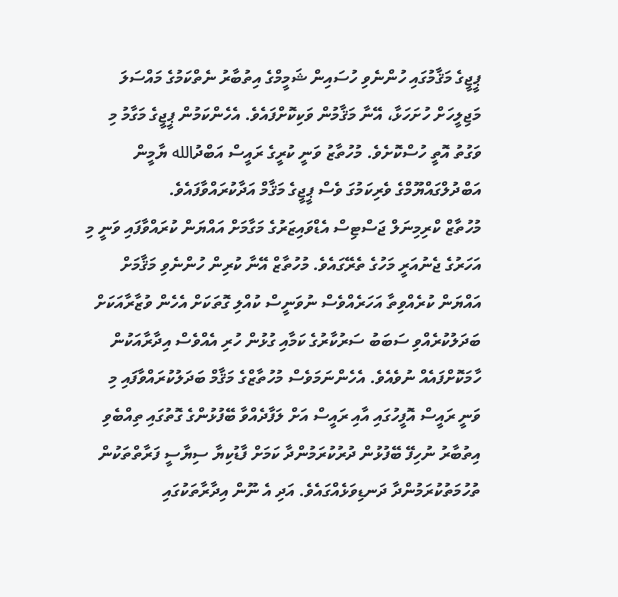ޕީޖީގެ މަޤާމުގައި ހުންނެވި ހުސައިން ޝަމީމްގެ އިތުބާރު ނެތްކަމުގެ މައްސަލަ މަޖިލީހަށް ހުށަހަޅާ، އޭނާ މަޤާމުން ވަކިކޮށްފައެވެ. އެހެންކަމުން ޕީޖީގެ މަގާމު މި ވަގުތު އޮތީ ހުސްކޮށެވެ. މުހުތާޒު ވަނީ ކުރީގެ ރައީސް އަބްދުالله ޔާމީން އަބްދުލްގައްޔޫމްގެ ވެރިކަމުގަ ވެސް ޕީޖީގެ މަޤާމް އަދާކުރައްވާފައެވެ.
މުހުތާޒް ކްރިމިނަލް ޖަސްޓިސް އެޑްވައިޒަރުގެ މަގާމަށް އައްޔަން ކުރައްވާފައި ވަނީ މި އަހަރުގެ ޖެނުއަރީ މަހުގެ ތެރޭގައެވެ. މުހުތާޒް އޭނާ ކުރިން ހުންނެވި މަޤާމަށް އައްޔަން ކުރެއްވިތާ އަހަރެއްވެސް ނުވަނީސް ކުއްލި ގޮތަކަށް އެހެން ވުޒާރާއަކަށް ބަދަލުކުރެއްވި ސަބަބު ސަރުކާރުގެ ކަމާއި ގުޅުން ހުރި އެއްވެސް އިދާރާއަކުން ހާމަކޮށްފައެއް ނުވެއެވެ. އެހެންނަމަވެސް މުހުތާޒްގެ މަޤާމް ބަދަލުކުރައްވާފައި މި ވަނީ ރައީސް އޮފީހުގައި އާއި ރައީސް އަށް ލަފާދެއްވާ ބޭފުޅުންގެ ގޮތުގައި ތިއްބެވި އިތުބާރު ނުހިފޭ ބޭފުޅުން ދުރުކުރަމުންދާ ކަމަށް ފާޑުކިޔާ ސިޔާސީ ފަރާތްތަކުން ތުހުމަތުކުރަމުންދާ ދަނޑިވަޅެއްގައެވެ. އަދި އެ ނޫން އިދާރާތަކުގައި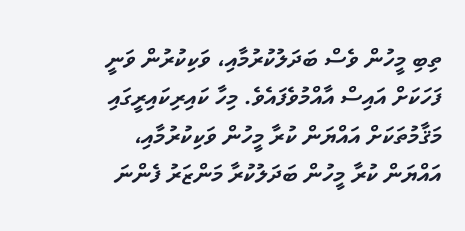ތިބި މީހުން ވެސް ބަދަލުކުރުމާއި، ވަކިކުރުން ވަނީ ފަހަކަށް އައިސް އާއްމުވެފައެވެ. މިހާ ކައިރިކައިރީގައި މަޤާމުތަކަށް އައްޔަން ކުރާ މީހުން ވަކިކުރުމާއި، އައްޔަން ކުރާ މީހުން ބަދަލުކުރާ މަންޒަރު ފެންނަ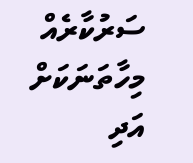ސަރުކާރެއް މިހާތަނަކަށް އަދި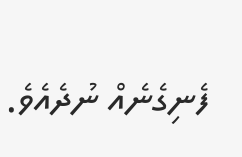ފެނިގެނެއް ނުދެއެވެ.